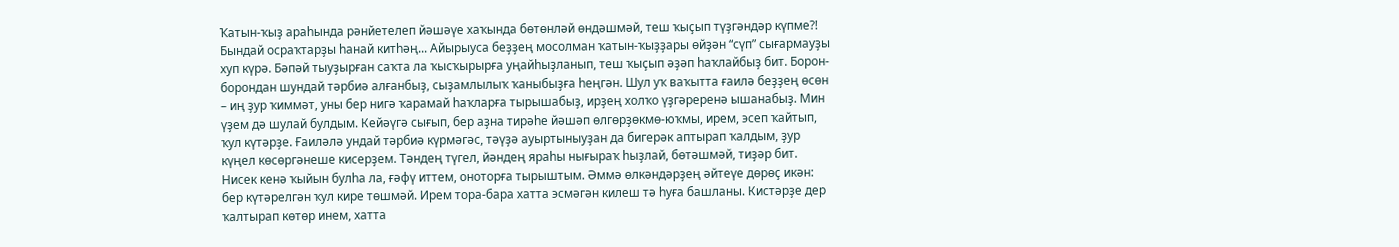Ҡатын-ҡыҙ араһында рәнйетелеп йәшәүе хаҡында бөтөнләй өндәшмәй, теш ҡыҫып түҙгәндәр күпме?! Бындай осраҡтарҙы һанай китһәң... Айырыуса беҙҙең мосолман ҡатын-ҡыҙҙары өйҙән “сүп” сығармауҙы хуп күрә. Бәпәй тыуҙырған саҡта ла ҡысҡырырға уңайһыҙланып, теш ҡыҫып әҙәп һаҡлайбыҙ бит. Борон-борондан шундай тәрбиә алғанбыҙ, сыҙамлылыҡ ҡаныбыҙға һеңгән. Шул уҡ ваҡытта ғаилә беҙҙең өсөн – иң ҙур ҡиммәт, уны бер нигә ҡарамай һаҡларға тырышабыҙ, ирҙең холҡо үҙгәреренә ышанабыҙ. Мин үҙем дә шулай булдым. Кейәүгә сығып, бер аҙна тирәһе йәшәп өлгөрҙөкмө-юҡмы, ирем, эсеп ҡайтып, ҡул күтәрҙе. Ғаиләлә ундай тәрбиә күрмәгәс, тәүҙә ауыртыныуҙан да бигерәк аптырап ҡалдым, ҙур күңел көсөргәнеше кисерҙем. Тәндең түгел, йәндең яраһы нығыраҡ һыҙлай, бөтәшмәй, тиҙәр бит. Нисек кенә ҡыйын булһа ла, ғәфү иттем, оноторға тырыштым. Әммә өлкәндәрҙең әйтеүе дөрөҫ икән: бер күтәрелгән ҡул кире төшмәй. Ирем тора-бара хатта эсмәгән килеш тә һуға башланы. Кистәрҙе дер ҡалтырап көтөр инем, хатта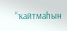“ҡайтмаһын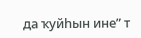да ҡуйһын ине” т